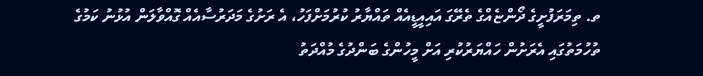ތ. ތިމަރަފުށީގެ ދޯންޏެއްގެ ތެރޭގަ އައިއީޑީއެއް ތައްޔާރު ކުރުމަށްފަހު، އެ ރަށުގެ މަދަރުސާއެއް ގޮއްވާލަން އުޅުނު ކަމުގެ ތުހުމަތުގައި އެރަށުން ހައްޔަރުކުރި އަށް މީހުންގެ ބަންދުގެ މުއްދަތު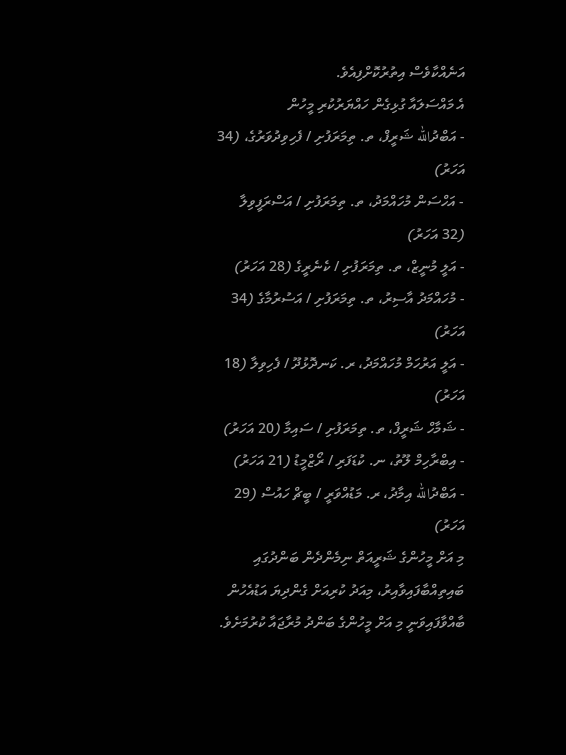އަނެއްކާވެސް އިތުރުކޮށްފިއެވެ.
އެ މައްސަލައާ ގުޅިގެން ހައްޔަރުކުރި މީހުން
- އަބްދުالله ޝަރީފް، ތ. ތިމަރަފުށި / ފެހިވިދުވަރުގެ، (34 އަހަރު)
- އަހްސަން މުހައްމަދު، ތ. ތިމަރަފުށި / އަސްރަފީވިލާ (32 އަހަރު)
- އަލީ މުނީޒް، ތ. ތިމަރަފުށި / ކެނެރީގެ (28 އަހަރު)
- މުހައްމަދު އާސިރު، ތ. ތިމަރަފުށި / އަސުރުމާގެ (34 އަހަރު)
- އަލީ އަރުހަމް މުހައްމަދު، ރ. ކަނދޮޅުދޫ / ފެހިވިލާ (18 އަހަރު)
- ޝަމާހް ޝަރީފް، ތ. ތިމަރަފުށި / ސައިމާ (20 އަހަރު)
- އިބްރާހިމް ލޫތު، ނ. ކުޑަފަރި / ރޯޒްމީޑު (21 އަހަރު)
- އަބްދުالله އިމާދު، ރ. މަޑުއްވަރީ / ބީޗް ހައުސް (29 އަހަރު)
މި އަށް މީހުންގެ ޝަރީއަތް ނިމެންދެން ބަންދުގައި ބައިތިއްބާފައިވާއިރު، މިއަދު ކުރިއަށް ގެންދިޔަ އަޑުއެހުން ބާއްވާފައިވަނީ މި އަށް މީހުންގެ ބަންދު މުރާޖައާ ކުރުމަށެވެ.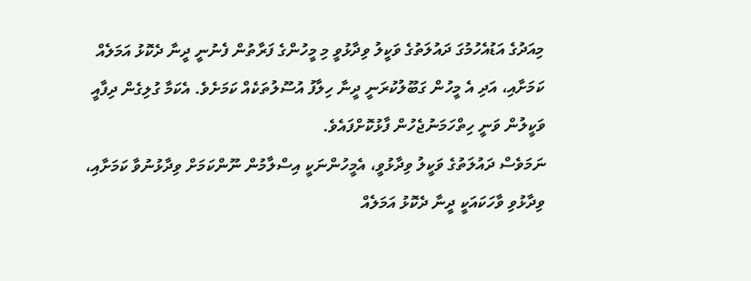މިއަދުގެ އަޑުއެހުމުގަ ދައުލަތުގެ ވަކީލު ވިދާޅުވީ މި މީހުންގެ ފަރާތުން ފެނުނީ ދީނާ ދެކޮޅު އަމަލެއް ކަމަށާއި، އަދި އެ މީހުން ގަބޫލުކުރަނީ ދީނާ ހިލާފު އުސޫލުތަކެއް ކަމަށެވެ. އެކަމާ ގުލިގެން ދިފާއީ ވަކީލުން ވަނީ ހިތްހަމަނުޖެހުން ފާޅުކޮށްފައެވެ.
ނަމަވެސް ދައުލަތުގެ ވަކީލު ވިދާޅުވީ، އެމީހުންނަކީ އިސްލާމުން ނޫންކަމަށް ވިދާޅުނުވާ ކަމަށާއި، ވިދާޅުވި ވާހަކައަކީ ދީނާ ދެކޮޅު އަމަލެއް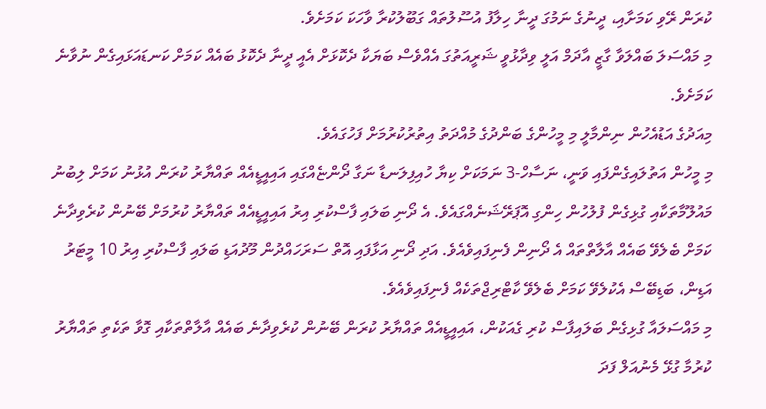ކުރަން ރޭވި ކަމަށާއި، ދީނުގެ ނަމުގަ ދީނާ ހިލާފު އުސޫލުތައް ގަބޫލުކުރާ ވާހަކަ ކަމަށެވެ.
މި މައްސަލަ ބައްލަވާ ގާޒީ އާދަމް އަލީ ވިދާޅުވީ ޝަރީއަތުގަ އެއްވެސް ބަޔަކާ ދެކޮޅަށް އެއީ ދީނާ ދެކޮޅު ބައެއް ކަމަށް ކަނޑައަޅައިގެން ނުވާނެ ކަމަށެވެ.
މިއަދުގެ އަޑުއެހުން ނިންމާލީ މި މީހުންގެ ބަންދުގެ މުއްދަތު އިތުރުކުރުމަށް ފަހުގައެވެ.
މި މީހުން އަތުލައިގެންފައި ވަނީ، ނަސާހް-3 ނަމަކަށް ކިޔާ ހުއިފިލަނޑާ ނަގާ ދޯންޏެއްގައި އައިއީޑީއެއް ތައްޔާރު ކުރަން އުޅުނު ކަމަށް ލިބުނު މައުލޫމާތަކާއި ގުޅިގެން ފުލުހުން ހިންގި އޮޕަރޭޝަނެއްގައެވެ. އެ ދޯނި ބަލައި ފާސްކުރި އިރު އައިއީޑީއެއް ތައްޔާރު ކުރުމަށް ބޭނުން ކުރެވިދާނެ ކަމަށް ބެލެވޭ ބައެއް އާލާތްތައް އެ ދޯނިން ފެނިފައިވެއެވެ. އަދި ދޯނި އަޅާފައި އޮތް ސަރަހައްދުން މޫދުއަޑި ބަލައި ފާސްކުރި އިރު 10 މީޓަރު އަޑިން، ބަޑިބޭސް އެކުލެވޭ ކަމަށް ބެލެވޭ ކާޓްރިޖްތަކެއް ފެނިފައިވެއެވެ.
މި މައްސަލައާ ގުޅިގެން ބަލައިފާސް ކުރި ގެއަކުން، އައިއީޑީއެއް ތައްޔާރު ކުރަން ބޭނުން ކުރެވިދާނެ ބައެއް އާލާތްތަކާއި ގޮވާ ތަކެތި ތައްޔާރު ކުރުމާ ގުޅޭ މެނުއަލް ފަދަ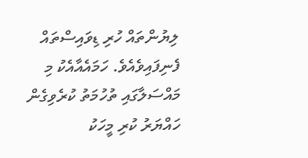ލިޔުންތައް ހުރި ޑިވައިސްތައް ފެނިފައިވެއެވެ. ހަމައެއާއެކު މި މައްސަލާގައި ތުހުމަތު ކުރެވިގެން ހައްޔަރު ކުރި މީހަކު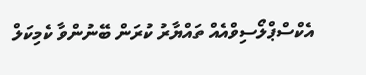އެކްސްޕްލޯސިވްއެއް ތައްޔާރު ކުރަން ބޭނުންވާ ކެމިކަލް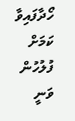ހޯދާފައިވާ ކަމަށް ފުލުހުން ވަނީ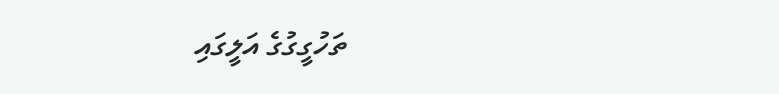ތަހުގީގުގެ އަލީގައި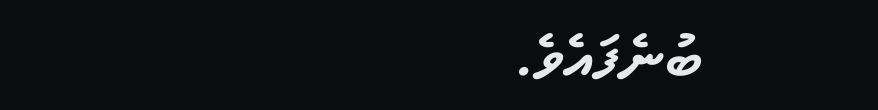ބުނެފައެވެ.